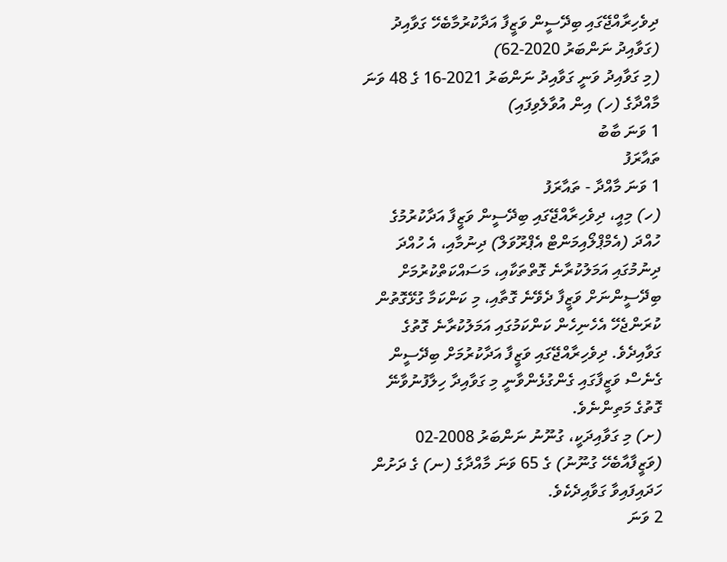ދިވެހިރާއްޖޭގައި ބިދޭސީން ވަޒީފާ އަދާކުރުމާބެހޭ ގަވާއިދު
(ގަވާއިދު ނަންބަރު 2020-62)
(މި ގަވާއިދު ވަނީ ގަވާއިދު ނަންބަރު 2021-16 ގެ 48 ވަނަ މާއްދާގެ (ހ) އިން އުވާލެވިފައި)
1 ވަނަ ބާބު
ތައާރަފު
1 ވަނަ މާއްދާ - ތައާރަފު
(ހ) މިއީ، ދިވެހިރާއްޖޭގައި ބިދޭސީން ވަޒީފާ އަދާކުރުމުގެ ހުއްދަ (އެމްޕްލޯއިމަންޓް އެޕްރޫވަލް) ދިނުމާއި، އެ ހުއްދަ ދިނުމުގައި އަމަލުކުރާނެ ގޮތްތަކާއި، މަސައްކަތްކުރުމަށް ބިދޭސީންނަށް ވަޒީފާ ދެވޭނެ ގޮތާއި، މި ކަންކަމާ ގުޅޭގޮތުން ކުރަންޖެހޭ އެހެނިހެން ކަންކަމުގައި އަމަލުކުރާނެ ގޮތުގެ ގަވާއިދެވެ. ދިވެހިރާއްޖޭގައި ވަޒީފާ އަދާކުރުމަށް ބިދޭސީން ގެނެސް ވަޒީފާގައި ގެންގުޅެންވާނީ މި ގަވާއިދާ ހިލާފުނުވާނޭ ގޮތުގެ މަތިންނެވެ.
(ށ) މި ގަވާއިދަކީ، ގުނޫނު ނަންބަރު 2008-02 (ވަޒީފާއާބެހޭ ގުނޫނު) ގެ 65 ވަނަ މާއްދާގެ (ނ) ގެ ދަށުން ހަދައިފައިވާ ގަވާއިދެކެވެ.
2 ވަނަ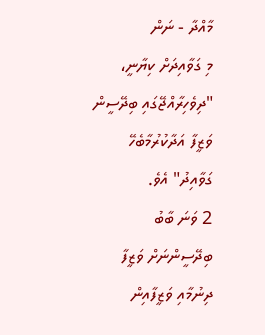މާއްދާ - ނަން
މި ގަވާއިދަށް ކިޔާނީ، "ދިވެހިރާއްޖޭގައި ބިދޭސީން ވަޒީފާ އަދާކުރުމާބެހޭ ގަވާއިދު" އެވެ.
2 ވަނަ ބާބު
ބިދޭސީންނަށް ވަޒީފާ ދިނުމާއި ވަޒީފާއިން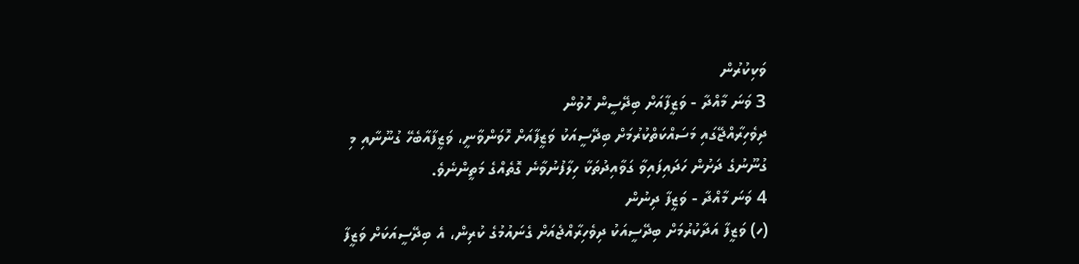ވަކިކުރުން
3 ވަނަ މާއްދާ - ވަޒީފާއަށް ބިދޭސީން ހޮވުން
ދިވެހިރާއްޖޭގައި މަސައްކަތްކުރުމަށް ބިދޭސީއަކު ވަޒީފާއަށް ހޮވަންވާނީ، ވަޒީފާއާބެހޭ ގުނޫނާއި މި ގުނޫނުގެ ދަށުން ހަދައިފައިވާ ގަވާއިދުތަކާ ހިލާފުނުވާނެ ގޮތެއްގެ މަތީންނެވެ.
4 ވަނަ މާއްދާ - ވަޒީފާ ދިނުން
(ހ) ވަޒީފާ އަދާކުރުމަށް ބިދޭސީއަކު ދިވެހިރާއްޖެއަށް ގެނައުމުގެ ކުރިން، އެ ބިދޭސީއަކަށް ވަޒީފާ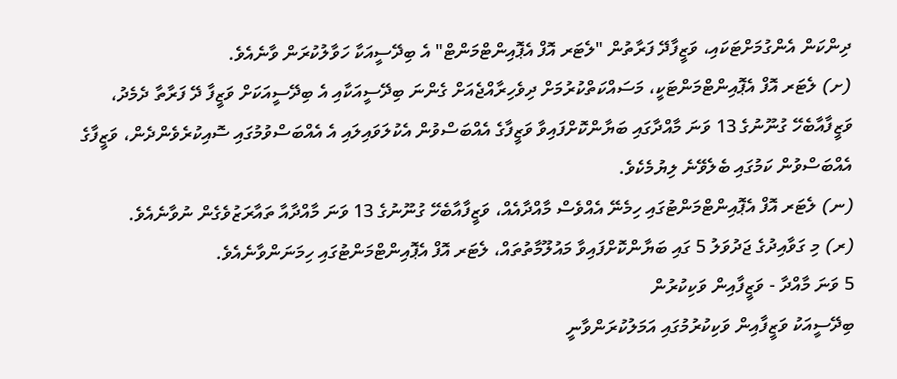ދިންކަން އެންގުމަށްޓަކައި، ވަޒީފާދޭ ފަރާތުން "ލެޓަރ އޮފް އެޕޮއިންޓްމަންޓް" އެ ބިދޭސީއަކާ ހަވާލުކުރަން ވާނެއެވެ.
(ށ) ލެޓަރ އޮފް އެޕޮއިންޓްމަންޓަކީ، މަސައްކަތްކުރުމަށް ދިވެހިރާއްޖެއަށް ގެންނަ ބިދޭސީއަކާއި އެ ބިދޭސީއަކަށް ވަޒީފާ ދޭ ފަރާތާ ދެމެދު، ވަޒީފާއާބެހޭ ގުނޫނުގެ 13 ވަނަ މާއްދާގައި ބަޔާންކޮށްފައިވާ ވަޒީފާގެ އެއްބަސްވުން އެކުލަވައިލައި އެ އެއްބަސްވުމުގައި ސޮއިކުރެވެންދެން، ވަޒީފާގެ އެއްބަސްވުން ކަމުގައި ބެލެވޭނެ ލިޔުމެކެވެ.
(ނ) ލެޓަރ އޮފް އެޕޮއިންޓްމަންޓުގައި ހިމެނޭ އެއްވެސް މާއްދާއެއް، ވަޒީފާއާބެހޭ ގުނޫނުގެ 13 ވަނަ މާއްދާއާ ތައާރަޒުވެގެން ނުވާނެއެވެ.
(ރ) މި ގަވާއިދުގެ ޖަދުވަލު 5 ގައި ބަޔާންކޮށްފައިވާ މައުލޫމާތުތައް، ލެޓަރ އޮފް އެޕޮއިންޓްމަންޓުގައި ހިމަނަންވާނެއެވެ.
5 ވަނަ މާއްދާ - ވަޒީފާއިން ވަކިކުރުން
ބިދޭސީއަކު ވަޒީފާއިން ވަކިކުރުމުގައި އަމަލުކުރަންވާނީ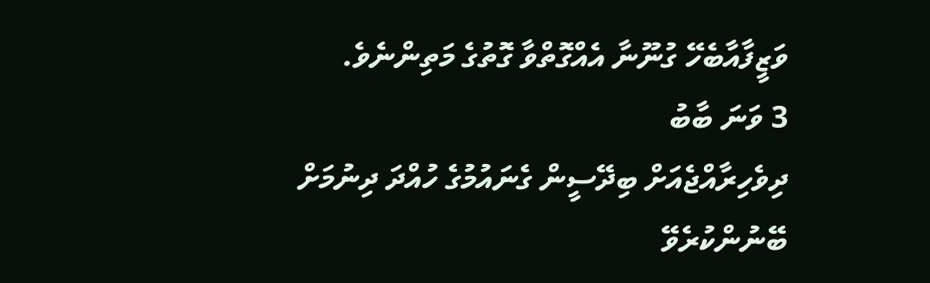ވަޒީފާއާބެހޭ ގުނޫނާ އެއްގޮތްވާ ގޮތުގެ މަތިންނެވެ.
3 ވަނަ ބާބު
ދިވެހިރާއްޖެއަށް ބިދޭސީން ގެނައުމުގެ ހުއްދަ ދިނުމަށް ބޭނުންކުރެވޭ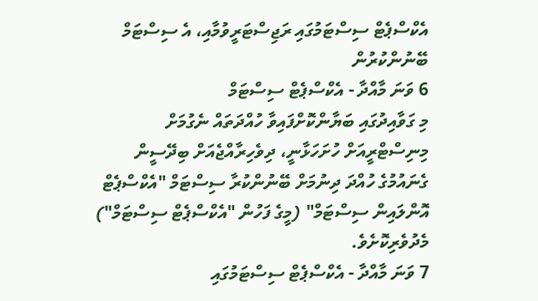އެކްސްޕެޓް ސިސްޓަމުގައި ރަޖިސްޓަރީވުމާއި، އެ ސިސްޓަމް ބޭނުންކުރުން
6 ވަނަ މާއްދާ - އެކްސްޕެޓް ސިސްޓަމް
މި ގަވާއިދުގައި ބަޔާންކޮށްފައިވާ ހުއްދަތައް ނެގުމަށް މިނިސްޓްރީއަށް ހުށަހަޅާނީ، ދިވެހިރާއްޖެއަށް ބިދޭސީން ގެނައުމުގެ ހުއްދަ ދިނުމަށް ބޭނުންކުރާ ސިސްޓަމް "އެކްސްޕެޓް އޮންލައިން ސިސްޓަމް" (މީގެ ފަހުން "އެކްސްޕެޓް ސިސްޓަމް") މެދުވެރިކޮށެވެ.
7 ވަނަ މާއްދާ - އެކްސްޕެޓް ސިސްޓަމުގައި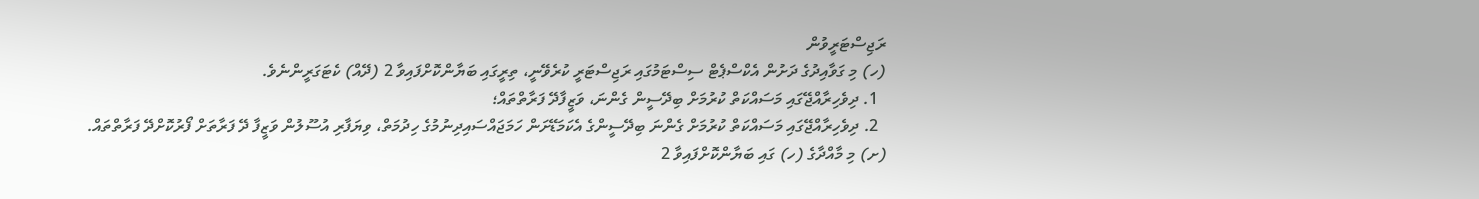ރަޖިސްޓަރީވުން
(ހ) މި ގަވާއިދުގެ ދަށުން އެކްސްޕެޓް ސިސްޓަމުގައި ރަޖިސްޓަރީ ކުރެވޭނީ، ތިރީގައި ބަޔާންކޮށްފައިވާ 2 (ދޭއް) ކެޓަގަރީންނެވެ.
  1. ދިވެހިރާއްޖޭގައި މަސައްކަތް ކުރުމަށް ބިދޭސީން ގެންނަ، ވަޒީފާދޭ ފަރާތްތައް؛
  2. ދިވެހިރާއްޖޭގައި މަސައްކަތް ކުރުމަށް ގެންނަ ބިދޭސީންގެ އެކަމަޑޭށަން ހަމަޖައްސައިދިނުމުގެ ހިދުމަތް، ވިޔަފާރި އުސޫލުން ވަޒީފާ ދޭ ފަރާތަށް ފޯރުކޮށްދޭ ފަރާތްތައް.
(ށ) މި މާއްދާގެ (ހ) ގައި ބަޔާންކޮށްފައިވާ 2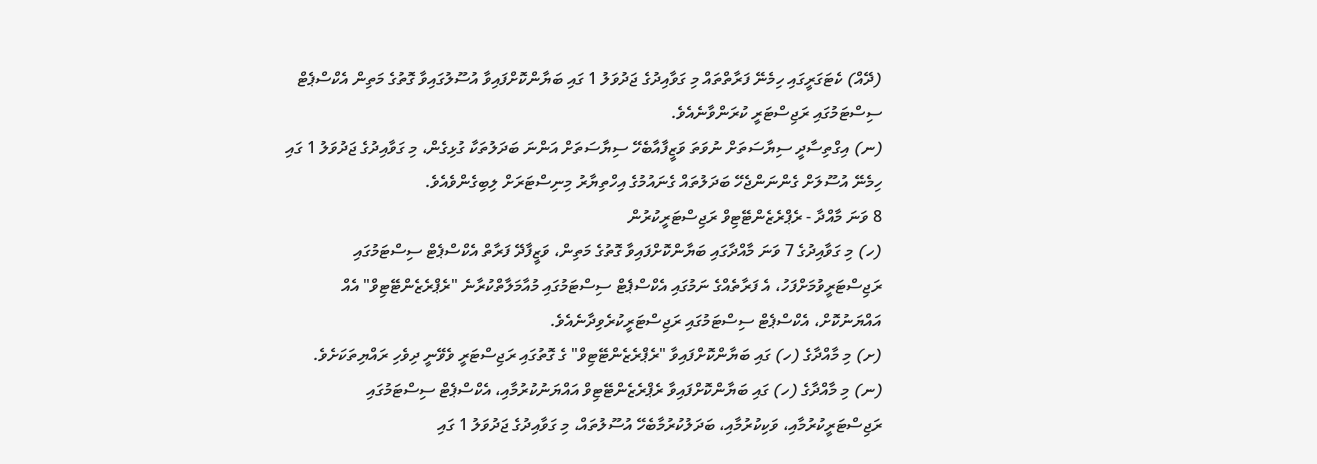(ދޭއް) ކެޓަގަރީގައި ހިމެނޭ ފަރާތްތައް މި ގަވާއިދުގެ ޖަދުވަލު 1 ގައި ބަޔާންކޮށްފައިވާ އުސޫލުގައިވާ ގޮތުގެ މަތިން އެކްސްޕެޓް ސިސްޓަމުގައި ރަޖިސްޓަރީ ކުރަންވާނެއެވެ.
(ނ) އިގްތިސާދީ ސިޔާސަތަށް ނުވަތަ ވަޒީފާއާބެހޭ ސިޔާސަތަށް އަންނަ ބަދަލުތަކާ ގުޅިގެން، މި ގަވާއިދުގެ ޖަދުވަލު 1 ގައި ހިމެނޭ އުސޫލަށް ގެންނަންޖެހޭ ބަދަލުތައް ގެނައުމުގެ އިހްތިޔާރު މިނިސްޓަރަށް ލިބިގެންވެއެވެ.
8 ވަނަ މާއްދާ - ރެޕްރެޒެންޓޭޓިވް ރަޖިސްޓަރީކުރުން
(ހ) މި ގަވާއިދުގެ 7 ވަނަ މާއްދާގައި ބަޔާންކޮށްފައިވާ ގޮތުގެ މަތިން، ވަޒީފާދޭ ފަރާތް އެކްސްޕެޓް ސިސްޓަމުގައި ރަޖިސްޓަރީވުމަށްފަހު، އެ ފަރާތެއްގެ ނަމުގައި އެކްސްޕެޓް ސިސްޓަމުގައި މުއާމަލާތްކުރާނެ "ރެޕްރެޒެންޓޭޓިވް" އެއް އައްޔަނުކޮށް، އެކްސްޕެޓް ސިސްޓަމުގައި ރަޖިސްޓަރީކުރެވިދާނެއެވެ.
(ށ) މި މާއްދާގެ (ހ) ގައި ބަޔާންކޮށްފައިވާ "ރެޕްރެޒެންޓޭޓިވް" ގެ ގޮތުގައި ރަޖިސްޓަރީ ވެވޭނީ ދިވެހި ރައްޔިތަކަށެވެ.
(ނ) މި މާއްދާގެ (ހ) ގައި ބަޔާންކޮށްފައިވާ ރެޕްރެޒެންޓޭޓިވް އައްޔަނުކުރުމާއި، އެކްސްޕެޓް ސިސްޓަމުގައި ރަޖިސްޓަރީކުރުމާއި، ވަކިކުރުމާއި، ބަދަލުކުރުމާބެހޭ އުސޫލުތައް، މި ގަވާއިދުގެ ޖަދުވަލު 1 ގައި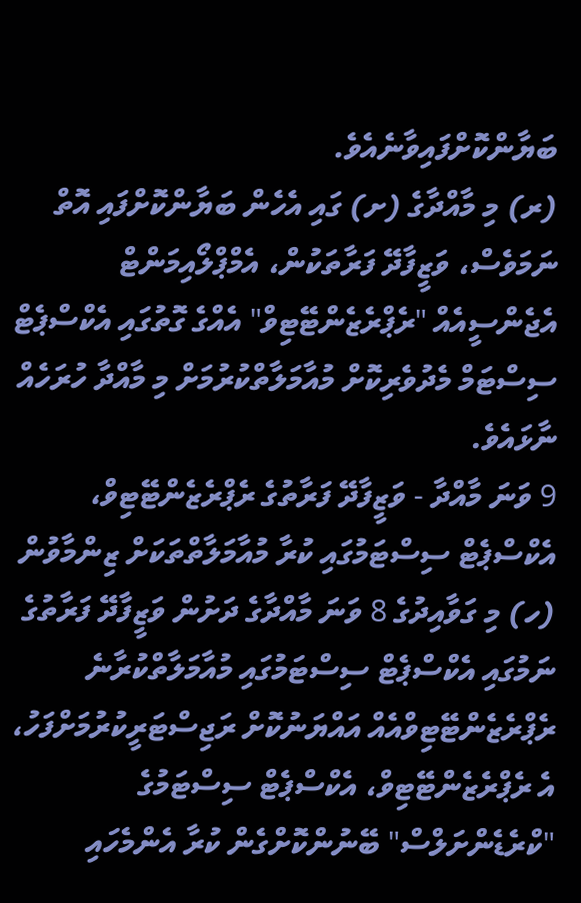ބަޔާންކޮށްފައިވާނެއެވެ.
(ރ) މި މާއްދާގެ (ށ) ގައި އެހެން ބަޔާންކޮށްފައި އޮތް ނަމަވެސް، ވަޒީފާދޭ ފަރާތަކުން، އެމްޕްލޯއިމަންޓް އެޖެންސީއެއް "ރެޕްރެޒެންޓޭޓިވް" އެއްގެ ގޮތުގައި އެކްސްޕެޓް ސިސްޓަމް މެދުވެރިކޮށް މުއާމަލާތްކުރުމަށް މި މާއްދާ ހުރަހެއް ނާޅައެވެ.
9 ވަނަ މާއްދާ - ވަޒީފާދޭ ފަރާތުގެ ރެޕްރެޒެންޓޭޓިވް، އެކްސްޕެޓް ސިސްޓަމުގައި ކުރާ މުއާމަލާތްތަކަށް ޒިންމާވުން
(ހ) މި ގަވާއިދުގެ 8 ވަނަ މާއްދާގެ ދަށުން ވަޒީފާދޭ ފަރާތުގެ ނަމުގައި އެކްސްޕެޓް ސިސްޓަމުގައި މުއާމަލާތްކުރާނެ ރެޕްރެޒެންޓޭޓިވްއެއް އައްޔަނުކޮށް ރަޖިސްޓަރީކުރުމަށްފަހު، އެ ރެޕްރެޒެންޓޭޓިވް، އެކްސްޕެޓް ސިސްޓަމުގެ "ކްރެޑެންށަލްސް" ބޭނުންކޮށްގެން ކުރާ އެންމެހައި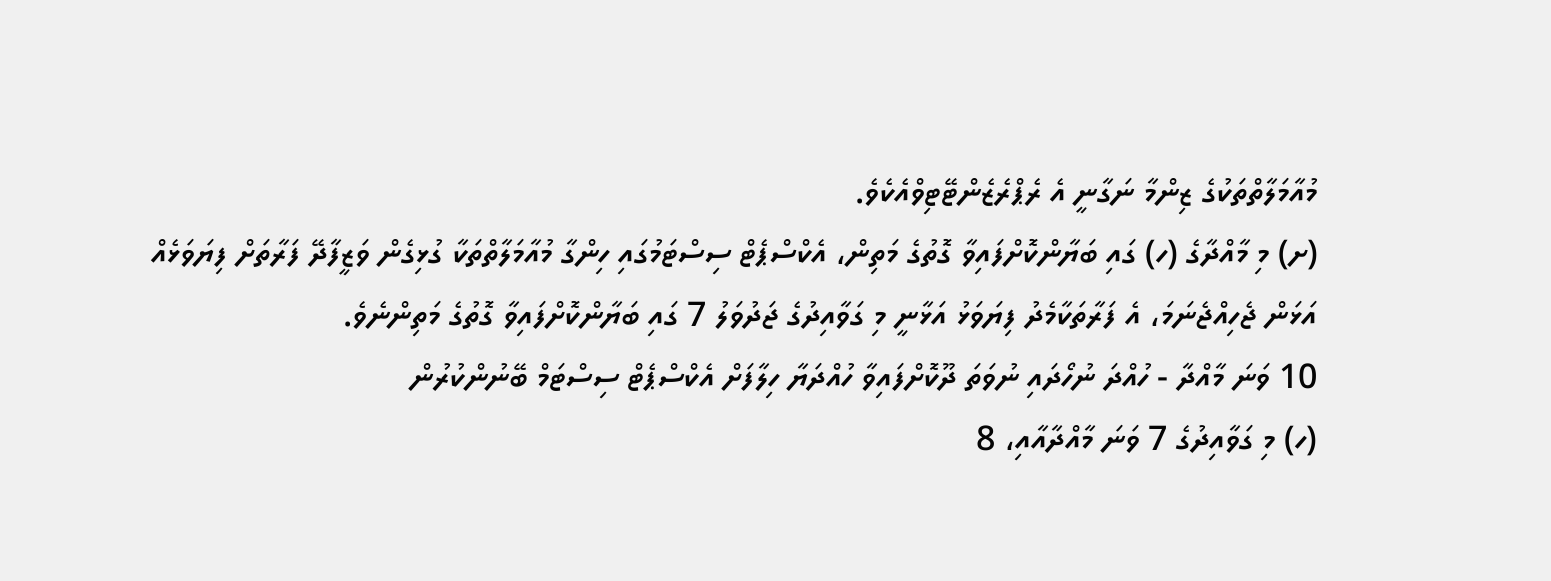މުއާމަލާތްތަކުގެ ޒިންމާ ނަގާނީ އެ ރެޕްރެޒެންޓޭޓިވްއެކެވެ.
(ށ) މި މާއްދާގެ (ހ) ގައި ބަޔާންކޮށްފައިވާ ގޮތުގެ މަތިން، އެކްސްޕެޓް ސިސްޓަމުގައި ހިންގާ މުއާމަލާތްތަކާ ގުޅިގެން ވަޒީފާދޭ ފަރާތަށް ފިޔަވަޅެއް އަޅަން ޖެހިއްޖެނަމަ، އެ ފަރާތަކާމެދު ފިޔަވަޅު އަޅާނީ މި ގަވާއިދުގެ ޖަދުވަލު 7 ގައި ބަޔާންކޮށްފައިވާ ގޮތުގެ މަތިންނެވެ.
10 ވަނަ މާއްދާ - ހުއްދަ ނުހޯދައި ނުވަތަ ދޫކޮށްފައިވާ ހުއްދަޔާ ހިލާފަށް އެކްސްޕެޓް ސިސްޓަމް ބޭނުންކުރުން
(ހ) މި ގަވާއިދުގެ 7 ވަނަ މާއްދާއާއި، 8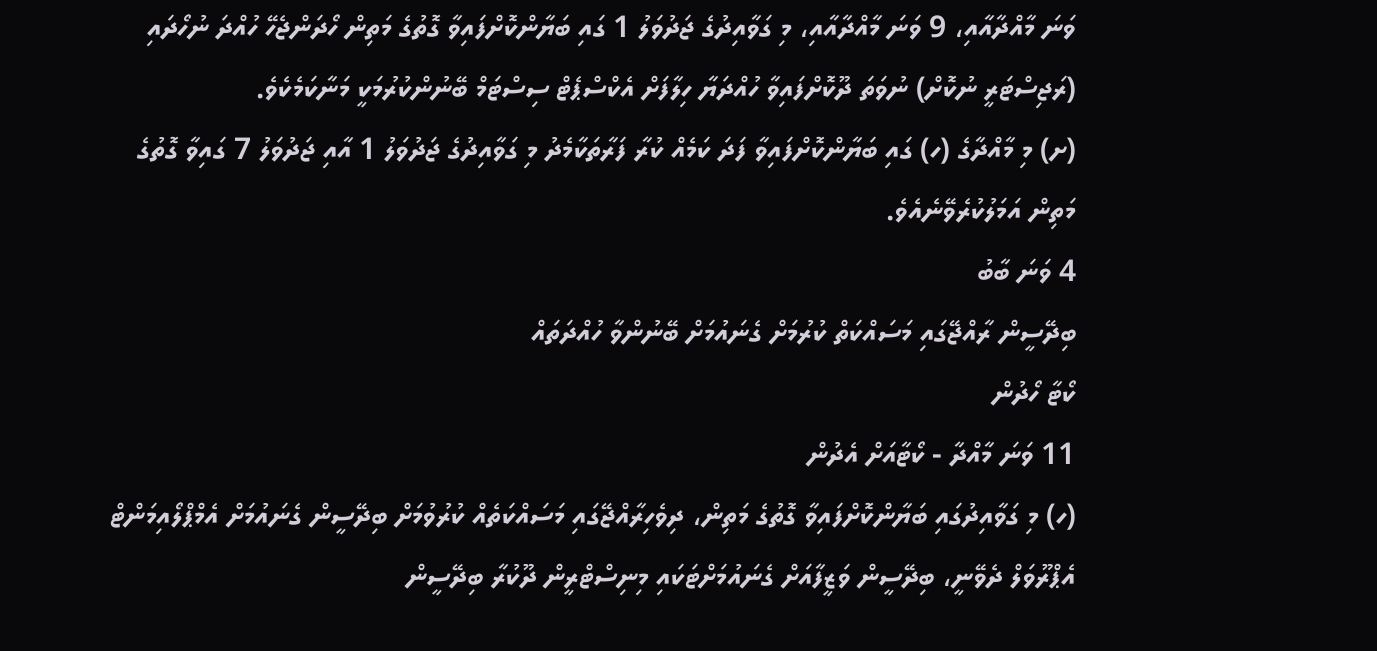ވަނަ މާއްދާއާއި، 9 ވަނަ މާއްދާއާއި، މި ގަވާއިދުގެ ޖަދުވަލު 1 ގައި ބަޔާންކޮށްފައިވާ ގޮތުގެ މަތިން ހޯދަންޖެހޭ ހުއްދަ ނުހޯދައި (ރަޖިސްޓަރީ ނުކޮށް) ނުވަތަ ދޫކޮށްފައިވާ ހުއްދަޔާ ހިލާފަށް އެކްސްޕެޓް ސިސްޓަމް ބޭނުންކުރުމަކީ މަނާކަމެކެވެ.
(ށ) މި މާއްދާގެ (ހ) ގައި ބަޔާންކޮށްފައިވާ ފަދަ ކަމެއް ކުރާ ފަރާތަކާމެދު މި ގަވާއިދުގެ ޖަދުވަލު 1 އާއި ޖަދުވަލު 7 ގައިވާ ގޮތުގެ މަތިން އަމަލުކުރެވޭނެއެވެ.
4 ވަނަ ބާބު
ބިދޭސީން ރާއްޖޭގައި މަސައްކަތް ކުރުމަށް ގެނައުމަށް ބޭނުންވާ ހުއްދަތައް
ކޯޓާ ހޯދުން
11 ވަނަ މާއްދާ - ކޯޓާއަށް އެދުން
(ހ) މި ގަވާއިދުގައި ބަޔާންކޮށްފައިވާ ގޮތުގެ މަތިން، ދިވެހިރާއްޖޭގައި މަސައްކަތެއް ކުރުވުމަށް ބިދޭސީން ގެނައުމަށް އެމްޕްލޯއިމަންޓް އެޕްރޫވަލް ދެވޭނީ، ބިދޭސީން ވަޒީފާއަށް ގެނައުމަށްޓަކައި މިނިސްޓްރީން ދޫކުރާ ބިދޭސީން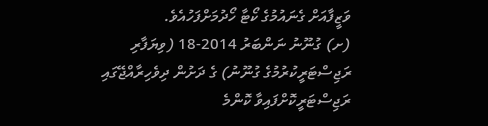ވަޒީފާއަށް ގެނައުމުގެ ކޯޓާ ހޯދުމަށްފަހުއެވެ.
(ށ) ގުނޫނު ނަންބަރު 2014-18 (ވިޔަފާރި ރަޖިސްޓަރީކުރުމުގެ ގުނޫނު) ގެ ދަށުން ދިވެހިރާއްޖޭގައި ރަޖިސްޓަރީކޮށްފައިވާ ކޮންމެ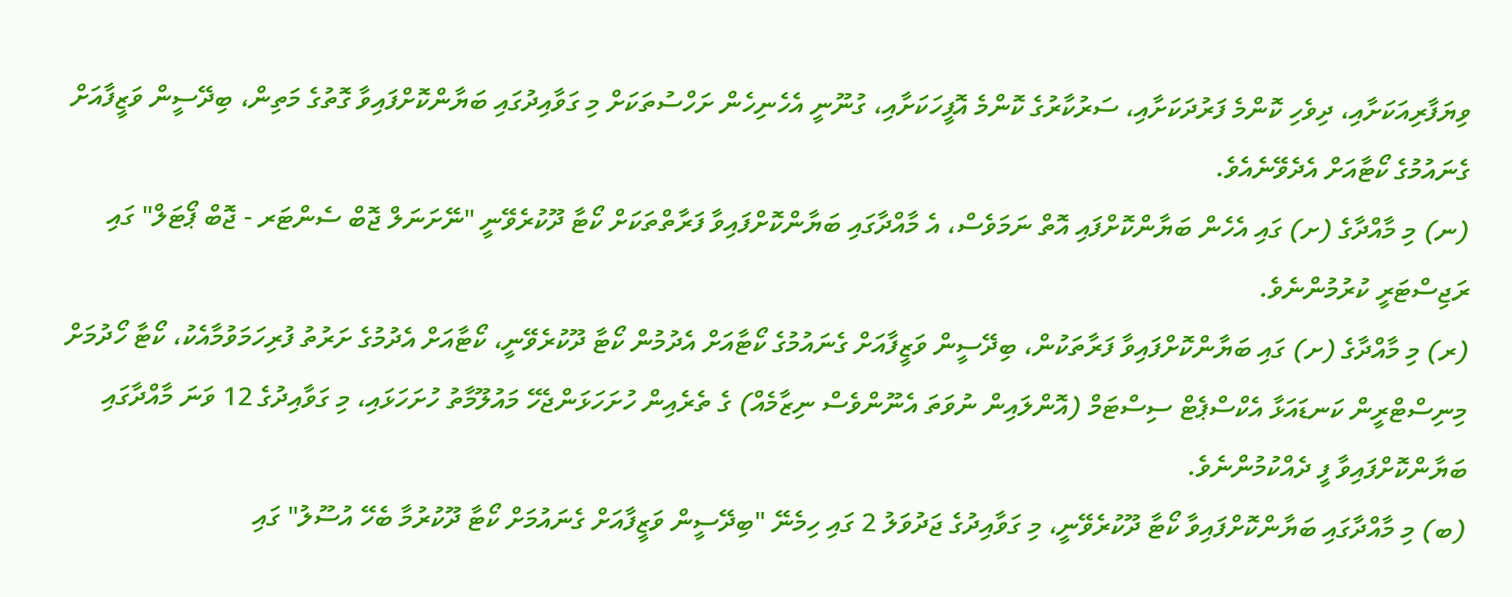ވިޔަފާރިއަކަށާއި، ދިވެހި ކޮންމެ ފަރުދަކަށާއި، ސަރުކާރުގެ ކޮންމެ އޮފީހަކަށާއި، ގުނޫނީ އެހެނިހެން ށަހްސުތަކަށް މި ގަވާއިދުގައި ބަޔާންކޮށްފައިވާ ގޮތުގެ މަތިން، ބިދޭސީން ވަޒީފާއަށް ގެނައުމުގެ ކޯޓާއަށް އެދެވޭނެއެވެ.
(ނ) މި މާއްދާގެ (ށ) ގައި އެހެން ބަޔާންކޮށްފައި އޮތް ނަމަވެސް، އެ މާއްދާގައި ބަޔާންކޮށްފައިވާ ފަރާތްތަކަށް ކޯޓާ ދޫކުރެވޭނީ "ނޭށަނަލް ޖޮބް ސެންޓަރ - ޖޮބް ޕޯޓަލް" ގައި ރަޖިސްޓަރީ ކުރުމުންނެވެ.
(ރ) މި މާއްދާގެ (ށ) ގައި ބަޔާންކޮށްފައިވާ ފަރާތަކުން، ބިދޭސީން ވަޒީފާއަށް ގެނައުމުގެ ކޯޓާއަށް އެދުމުން ކޯޓާ ދޫކުރެވޭނީ، ކޯޓާއަށް އެދުމުގެ ށަރުތު ފުރިހަމަވުމާއެކު، ކޯޓާ ހޯދުމަށް މިނިސްޓްރީން ކަނޑައަޅާ އެކްސްޕެޓް ސިސްޓަމް (އޮންލައިން ނުވަތަ އެނޫންވެސް ނިޒާމެއް) ގެ ތެރެއިން ހުށަހަޅަންޖެހޭ މައުލޫމާތު ހުށަހަޅައި، މި ގަވާއިދުގެ 12 ވަނަ މާއްދާގައި ބަޔާންކޮށްފައިވާ ފީ ދެއްކުމުންނެވެ.
(ބ) މި މާއްދާގައި ބަޔާންކޮށްފައިވާ ކޯޓާ ދޫކުރެވޭނީ، މި ގަވާއިދުގެ ޖަދުވަލު 2 ގައި ހިމެނޭ "ބިދޭސީން ވަޒީފާއަށް ގެނައުމަށް ކޯޓާ ދޫކުރުމާ ބެހޭ އުސޫލު" ގައި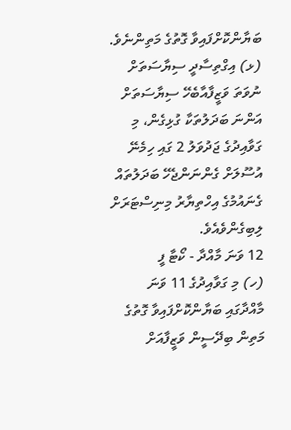ބަޔާންކޮށްފައިވާ ގޮތުގެ މަތިންނެވެ.
(ޅ) އިގްތިސާދީ ސިޔާސަތަށް ނުވަތަ ވަޒީފާއާބެހޭ ސިޔާސަތަށް އަންނަ ބަދަލުތަކާ ގުޅިގެން، މި ގަވާއިދުގެ ޖަދުވަލު 2 ގައި ހިމެނޭ އުސޫލަށް ގެންނަންޖެހޭ ބަދަލުތައް ގެނައުމުގެ އިހްތިޔާރު މިނިސްޓަރަށް ލިބިގެންވެއެވެ.
12 ވަނަ މާއްދާ - ކޯޓާ ފީ
(ހ) މި ގަވާއިދުގެ 11 ވަނަ މާއްދާގައި ބަޔާންކޮށްފައިވާ ގޮތުގެ މަތިން ބިދޭސީން ވަޒީފާއަށް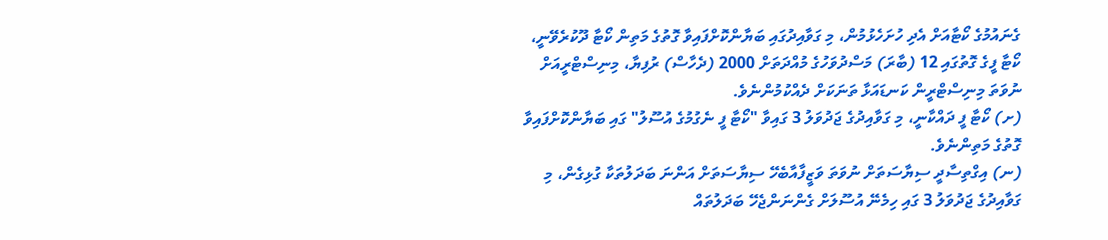ގެނައުމުގެ ކޯޓާއަށް އެދި ހުށަހެޅުމުން، މި ގަވާއިދުގައި ބަޔާންކޮށްފައިވާ ގޮތުގެ މަތިން ކޯޓާ ދޫކުރެވޭނީ، ކޯޓާ ފީގެ ގޮތުގައި 12 (ބާރަ) މަސްދުވަހުގެ މުއްދަތަށް 2000 (ދެހާސް) ރުފިޔާ، މިނިސްޓްރީއަށް ނުވަތަ މިނިސްޓްރީން ކަނޑައަޅާ ތަނަކަށް ދެއްކުމުންނެވެ.
(ށ) ކޯޓާ ފީ ދައްކާނީ، މި ގަވާއިދުގެ ޖަދުވަލު 3 ގައިވާ "ކޯޓާ ފީ ނެގުމުގެ އުސޫލު" ގައި ބަޔާންކޮށްފައިވާ ގޮތުގެ މަތިންނެވެ.
(ނ) އިގްތިސާދީ ސިޔާސަތަށް ނުވަތަ ވަޒީފާއާބެހޭ ސިޔާސަތަށް އަންނަ ބަދަލުތަކާ ގުޅިގެން، މި ގަވާއިދުގެ ޖަދުވަލު 3 ގައި ހިމެނޭ އުސޫލަށް ގެންނަންޖެހޭ ބަދަލުތައް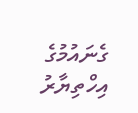ގެނައުމުގެ އިހްތިޔާރު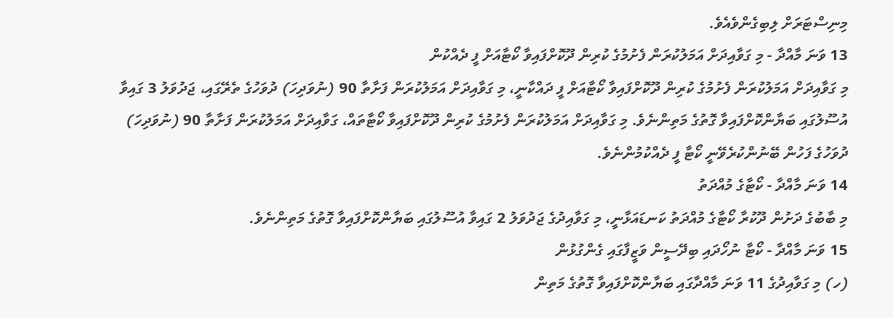މިނިސްޓަރަށް ލިބިގެންވެއެވެ.
13 ވަނަ މާއްދާ - މި ގަވާއިދަށް އަމަލުކުރަން ފެށުމުގެ ކުރިން ދޫކޮށްފައިވާ ކޯޓާއަށް ފީ ދެއްކުން
މި ގަވާއިދަށް އަމަލުކުރަން ފެށުމުގެ ކުރިން ދޫކޮށްފައިވާ ކޯޓާއަށް ފީ ދައްކާނީ، މި ގަވާއިދަށް އަމަލުކުރަން ފަށާތާ 90 (ނުވަދިހަ) ދުވަހުގެ ތެރޭގައި، ޖަދުވަލު 3 ގައިވާ އުސޫލުގައި ބަޔާންކޮށްފައިވާ ގޮތުގެ މަތިންނެވެ. މި ގަވާއިދަށް އަމަލުކުރަން ފެށުމުގެ ކުރިން ދޫކޮށްފައިވާ ކޯޓާތައް، ގަވާއިދަށް އަމަލުކުރަން ފަށާތާ 90 (ނުވަދިހަ) ދުވަހުގެ ފަހުން ބޭނުންކުރެވޭނީ ކޯޓާ ފީ ދެއްކުމުންނެވެ.
14 ވަނަ މާއްދާ - ކޯޓާގެ މުއްދަތު
މި ބާބުގެ ދަށުން ދޫކުރާ ކޯޓާގެ މުއްދަތު ކަނޑައަޅާނީ، މި ގަވާއިދުގެ ޖަދުވަލު 2 ގައިވާ އުސޫލުގައި ބަޔާންކޮށްފައިވާ ގޮތުގެ މަތިންނެވެ.
15 ވަނަ މާއްދާ - ކޯޓާ ނުހޯދައި ބިދޭސީން ވަޒީފާގައި ގެންގުޅުން
(ހ) މި ގަވާއިދުގެ 11 ވަނަ މާއްދާގައި ބަޔާންކޮށްފައިވާ ގޮތުގެ މަތިން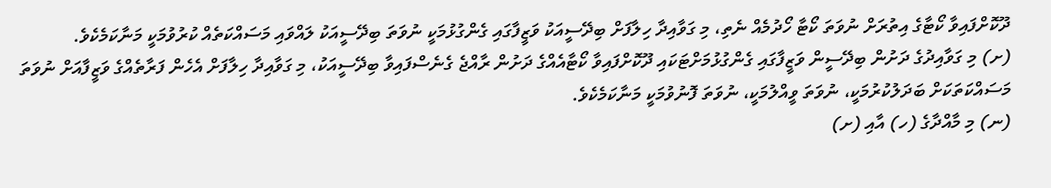ދޫކޮށްފައިވާ ކޯޓާގެ އިތުރަށް ނުވަތަ ކޯޓާ ހޯދުމެއް ނެތި، މި ގަވާއިދާ ހިލާފަށް ބިދޭސީއަކު ވަޒީފާގައި ގެންގުޅުމަކީ ނުވަތަ ބިދޭސީއަކު ލައްވައި މަސައްކަތެއް ކުރުވުމަކީ މަނާކަމެކެވެ.
(ށ) މި ގަވާއިދުގެ ދަށުން ބިދޭސީން ވަޒީފާގައި ގެންގުޅުމަށްޓަކައި ދޫކޮށްފައިވާ ކޯޓާއެއްގެ ދަށުން ރާއްޖެ ގެނެސްފައިވާ ބިދޭސީއަކު، މި ގަވާއިދާ ހިލާފަށް އެހެން ފަރާތެއްގެ ވަޒީފާއަށް ނުވަތަ މަސައްކަތަކަށް ބަދަލުކުރުމަކީ، ނުވަތަ ވީއްލުމަކީ، ނުވަތަ ފޮނުވުމަކީ މަނާކަމެކެވެ.
(ނ) މި މާއްދާގެ (ހ) އާއި (ށ)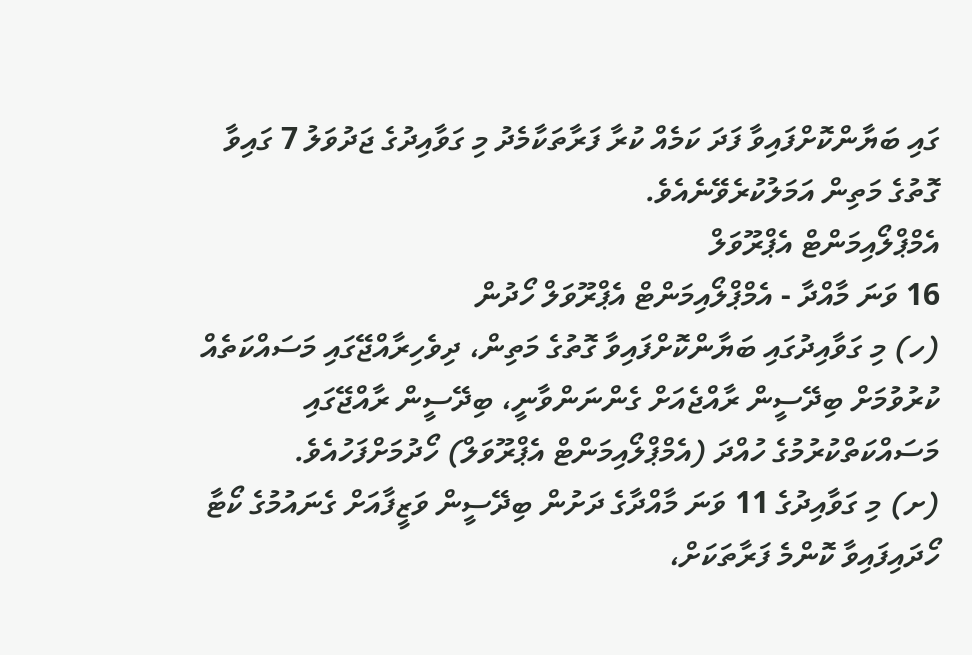ގައި ބަޔާންކޮށްފައިވާ ފަދަ ކަމެއް ކުރާ ފަރާތަކާމެދު މި ގަވާއިދުގެ ޖަދުވަލު 7 ގައިވާ ގޮތުގެ މަތިން އަމަލުކުރެވޭނެއެވެ.
އެމްޕްލޯއިމަންޓް އެޕްރޫވަލް
16 ވަނަ މާއްދާ - އެމްޕްލޯއިމަންޓް އެޕްރޫވަލް ހޯދުން
(ހ) މި ގަވާއިދުގައި ބަޔާންކޮށްފައިވާ ގޮތުގެ މަތިން، ދިވެހިރާއްޖޭގައި މަސައްކަތެއް ކުރުވުމަށް ބިދޭސީން ރާއްޖެއަށް ގެންނަންވާނީ، ބިދޭސީން ރާއްޖޭގައި މަސައްކަތްކުރުމުގެ ހުއްދަ (އެމްޕްލޯއިމަންޓް އެޕްރޫވަލް) ހޯދުމަށްފަހުއެވެ.
(ށ) މި ގަވާއިދުގެ 11 ވަނަ މާއްދާގެ ދަށުން ބިދޭސީން ވަޒީފާއަށް ގެނައުމުގެ ކޯޓާ ހޯދައިފައިވާ ކޮންމެ ފަރާތަކަށް،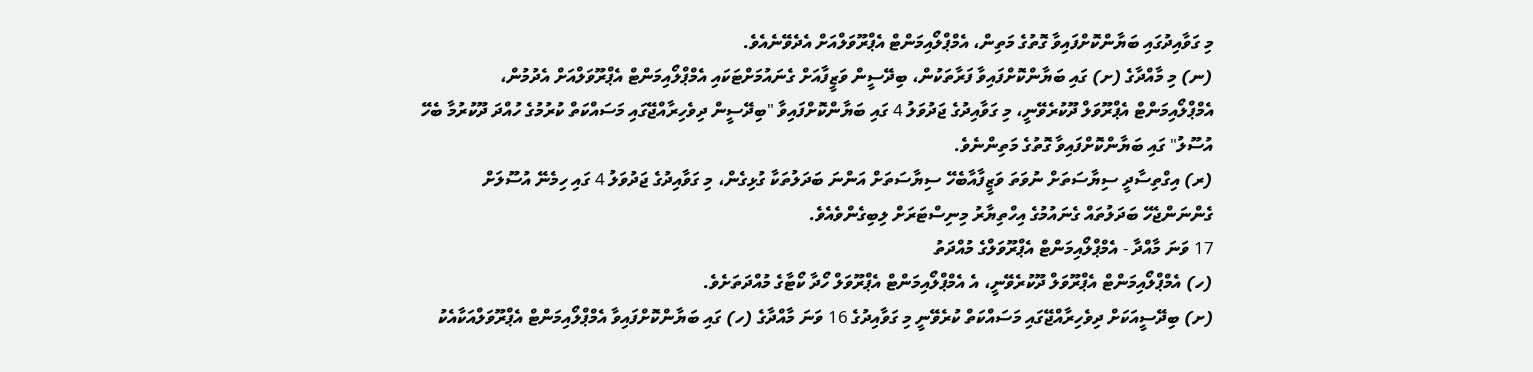މި ގަވާއިދުގައި ބަޔާންކޮށްފައިވާ ގޮތުގެ މަތިން، އެމްޕްލޯއިމަންޓް އެޕްރޫވަލްއަށް އެދެވޭނެއެވެ.
(ނ) މި މާއްދާގެ (ށ) ގައި ބަޔާންކޮށްފައިވާ ފަރާތަކުން، ބިދޭސީން ވަޒީފާއަށް ގެނައުމަށްޓަކައި އެމްޕްލޯއިމަންޓް އެޕްރޫވަލްއަށް އެދުމުން، އެމްޕްލޯއިމަންޓް އެޕްރޫވަލް ދޫކުރެވޭނީ، މި ގަވާއިދުގެ ޖަދުވަލު 4 ގައި ބަޔާންކޮށްފައިވާ "ބިދޭސީން ދިވެހިރާއްޖޭގައި މަސައްކަތް ކުރުމުގެ ހުއްދަ ދޫކުރުމާ ބެހޭ އުސޫލު" ގައި ބަޔާންކޮށްފައިވާ ގޮތުގެ މަތިންނެވެ.
(ރ) އިގްތިސާދީ ސިޔާސަތަށް ނުވަތަ ވަޒީފާއާބެހޭ ސިޔާސަތަށް އަންނަ ބަދަލުތަކާ ގުޅިގެން، މި ގަވާއިދުގެ ޖަދުވަލު 4 ގައި ހިމެނޭ އުސޫލަށް ގެންނަންޖެހޭ ބަދަލުތައް ގެނައުމުގެ އިހްތިޔާރު މިނިސްޓަރަށް ލިބިގެންވެއެވެ.
17 ވަނަ މާއްދާ - އެމްޕްލޯއިމަންޓް އެޕްރޫވަލްގެ މުއްދަތު
(ހ) އެމްޕްލޯއިމަންޓް އެޕްރޫވަލް ދޫކުރެވޭނީ، އެ އެމްޕްލޯއިމަންޓް އެޕްރޫވަލް ހޯދާ ކޯޓާގެ މުއްދަތަށެވެ.
(ށ) ބިދޭސީއަކަށް ދިވެހިރާއްޖޭގައި މަސައްކަތް ކުރެވޭނީ މި ގަވާއިދުގެ 16 ވަނަ މާއްދާގެ (ހ) ގައި ބަޔާންކޮށްފައިވާ އެމްޕްލޯއިމަންޓް އެޕްރޫވަލްއަކާއެކު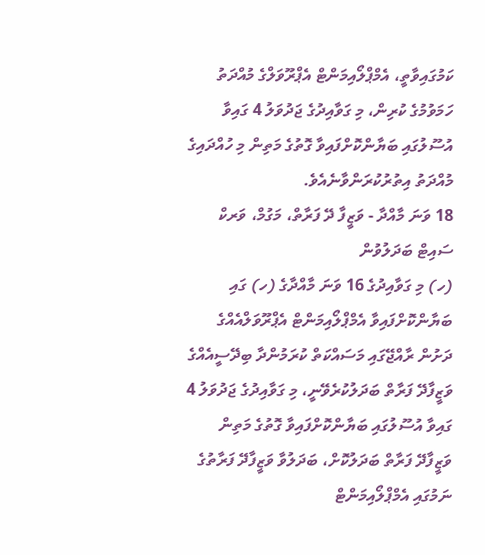ކަމުގައިވާތީ، އެމްޕްލޯއިމަންޓް އެޕްރޫވަލްގެ މުއްދަތު ހަމަވުމުގެ ކުރިން، މި ގަވާއިދުގެ ޖަދުވަލު 4 ގައިވާ އުސޫލުގައި ބަޔާންކޮށްފައިވާ ގޮތުގެ މަތިން މި ހުއްދައިގެ މުއްދަތު އިތުރުކުރަންވާނެއެވެ.
18 ވަނަ މާއްދާ - ވަޒީފާ ދޭ ފަރާތް، މަގުމް، ވަރކް ސައިޓް ބަދަލުވުން
(ހ) މި ގަވާއިދުގެ 16 ވަނަ މާއްދާގެ (ހ) ގައި ބަޔާންކޮށްފައިވާ އެމްޕްލޯއިމަންޓް އެޕްރޫވަލްއެއްގެ ދަށުން ރާއްޖޭގައި މަސައްކަތް ކުރަމުންދާ ބިދޭސީއެއްގެ ވަޒީފާދޭ ފަރާތް ބަދަލުކުރެވޭނީ، މި ގަވާއިދުގެ ޖަދުވަލު 4 ގައިވާ އުސޫލުގައި ބަޔާންކޮށްފައިވާ ގޮތުގެ މަތިން ވަޒީފާދޭ ފަރާތް ބަދަލުކޮށް، ބަދަލުވާ ވަޒީފާދޭ ފަރާތުގެ ނަމުގައި އެމްޕްލޯއިމަންޓް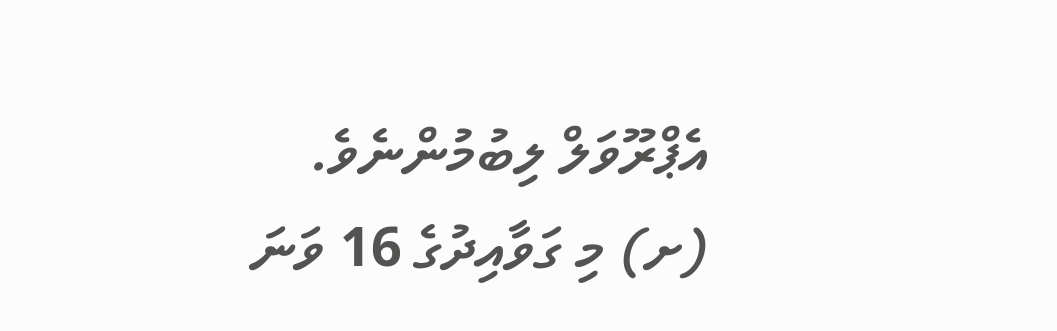އެޕްރޫވަލް ލިބުމުންނެވެ.
(ށ) މި ގަވާއިދުގެ 16 ވަނަ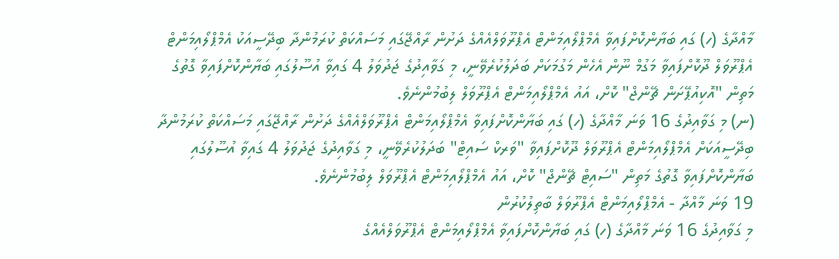މާއްދާގެ (ހ) ގައި ބަޔާންކޮށްފައިވާ އެމްޕްލޯއިމަންޓް އެޕްރޫވަލްއެއްގެ ދަށުން ރާއްޖޭގައި މަސައްކަތް ކުރަމުންދާ ބިދޭސީއަކު އެމްޕްލޯއިމަންޓް އެޕްރޫވަލް ދޫކޮށްފައިވާ މަގުމް ނޫން އެހެން މަގުމަކަށް ބަދަލުކުރެވޭނީ، މި ގަވާއިދުގެ ޖަދުވަލު 4 ގައިވާ އުސޫލުގައި ބަޔާންކޮށްފައިވާ ގޮތުގެ މަތިން "އޮކިއުޕޭށަން ޗޭންޖް" ކޮށް، އައު އެމްޕްލޯއިމަންޓް އެޕްރޫވަލް ލިބުމުންނެވެ.
(ނ) މި ގަވާއިދުގެ 16 ވަނަ މާއްދާގެ (ހ) ގައި ބަޔާންކޮށްފައިވާ އެމްޕްލޯއިމަންޓް އެޕްރޫވަލްއެއްގެ ދަށުން ރާއްޖޭގައި މަސައްކަތް ކުރަމުންދާ ބިދޭސީއަކަށް އެމްޕްލޯއިމަންޓް އެޕްރޫވަލް ދޫކޮށްފައިވާ "ވަރކް ސައިޓް" ބަދަލުކުރެވޭނީ، މި ގަވާއިދުގެ ޖަދުވަލު 4 ގައިވާ އުސޫލުގައި ބަޔާންކޮށްފައިވާ ގޮތުގެ މަތިން "ސައިޓް ޗޭންޖް" ކޮށް، އައު އެމްޕްލޯއިމަންޓް އެޕްރޫވަލް ލިބުމުންނެވެ.
19 ވަނަ މާއްދާ - އެމްޕްލޯއިމަންޓް އެޕްރޫވަލް ބާތިލުކުރުން
މި ގަވާއިދުގެ 16 ވަނަ މާއްދާގެ (ހ) ގައި ބަޔާންކޮށްފައިވާ އެމްޕްލޯއިމަންޓް އެޕްރޫވަލްއެއްގެ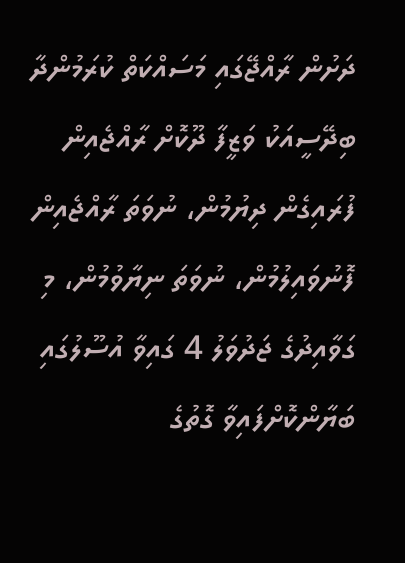ދަށުން ރާއްޖޭގައި މަސައްކަތް ކުރަމުންދާ ބިދޭސީއަކު ވަޒީފާ ދޫކޮށް ރާއްޖެއިން ފުރައިގެން ދިޔުމުން، ނުވަތަ ރާއްޖެއިން ފޮނުވައިލުމުން، ނުވަތަ ނިޔާވުމުން، މި ގަވާއިދުގެ ޖަދުވަލު 4 ގައިވާ އުސޫލުގައި ބަޔާންކޮށްފައިވާ ގޮތުގެ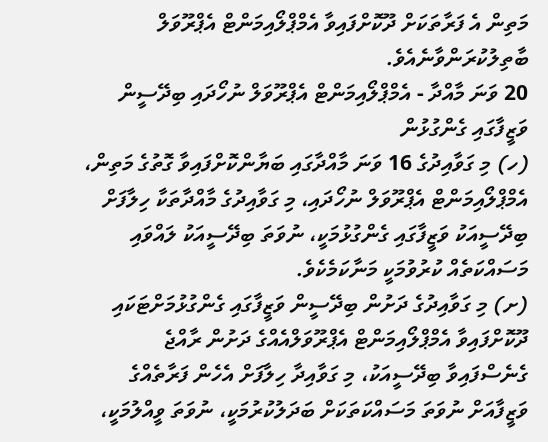މަތިން އެ ފަރާތަކަށް ދޫކޮށްފައިވާ އެމްޕްލޯއިމަންޓް އެޕްރޫވަލް ބާތިލުކުރަންވާނެއެވެ.
20 ވަނަ މާއްދާ - އެމްޕްލޯއިމަންޓް އެޕްރޫވަލް ނުހޯދައި ބިދޭސީން ވަޒީފާގައި ގެންގުޅުން
(ހ) މި ގަވާއިދުގެ 16 ވަނަ މާއްދާގައި ބަޔާންކޮށްފައިވާ ގޮތުގެ މަތިން، އެމްޕްލޯއިމަންޓް އެޕްރޫވަލް ނުހޯދައި، މި ގަވާއިދުގެ މާއްދާތަކާ ހިލާފަށް ބިދޭސީއަކު ވަޒީފާގައި ގެންގުޅުމަކީ، ނުވަތަ ބިދޭސީއަކު ލައްވައި މަސައްކަތެއް ކުރުވުމަކީ މަނާކަމެކެވެ.
(ށ) މި ގަވާއިދުގެ ދަށުން ބިދޭސީން ވަޒީފާގައި ގެންގުޅުމަށްޓަކައި ދޫކޮށްފައިވާ އެމްޕްލޯއިމަންޓް އެޕްރޫވަލްއެއްގެ ދަށުން ރާއްޖެ ގެނެސްފައިވާ ބިދޭސީއަކު، މި ގަވާއިދާ ހިލާފަށް އެހެން ފަރާތެއްގެ ވަޒީފާއަށް ނުވަތަ މަސައްކަތަކަށް ބަދަލުކުރުމަކީ، ނުވަތަ ވީއްލުމަކީ،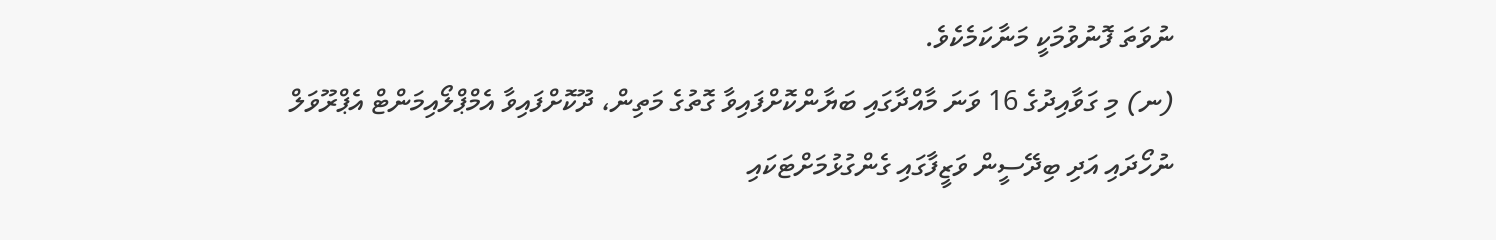ނުވަތަ ފޮނުވުމަކީ މަނާކަމެކެވެ.
(ނ) މި ގަވާއިދުގެ 16 ވަނަ މާއްދާގައި ބަޔާންކޮށްފައިވާ ގޮތުގެ މަތިން، ދޫކޮށްފައިވާ އެމްޕްލޯއިމަންޓް އެޕްރޫވަލް ނުހޯދައި އަދި ބިދޭސީން ވަޒީފާގައި ގެންގުޅުމަށްޓަކައި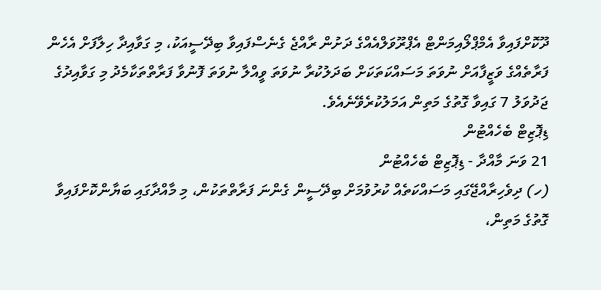ދޫކޮށްފައިވާ އެމްޕްލޯއިމަންޓް އެޕްރޫވަލްއެއްގެ ދަށުން ރާއްޖެ ގެނެސްފައިވާ ބިދޭސީއަކު، މި ގަވާއިދާ ހިލާފަށް އެހެން ފަރާތެއްގެ ވަޒީފާއަށް ނުވަތަ މަސައްކަތަކަށް ބަދަލުކުރާ ނުވަތަ ވީއްލާ ނުވަތަ ފޮނުވާ ފަރާތްތަކާމެދު މި ގަވާއިދުގެ ޖަދުވަލު 7 ގައިވާ ގޮތުގެ މަތިން އަމަލުކުރެވޭނެއެވެ.
ޑިޕޮޒިޓް ބެހެއްޓުން
21 ވަނަ މާއްދާ - ޑިޕޮޒިޓް ބެހެއްޓުން
(ހ) ދިވެހިރާއްޖޭގައި މަސައްކަތެއް ކުރުވުމަށް ބިދޭސީން ގެންނަ ފަރާތްތަކުން، މި މާއްދާގައި ބަޔާންކޮށްފައިވާ ގޮތުގެ މަތިން،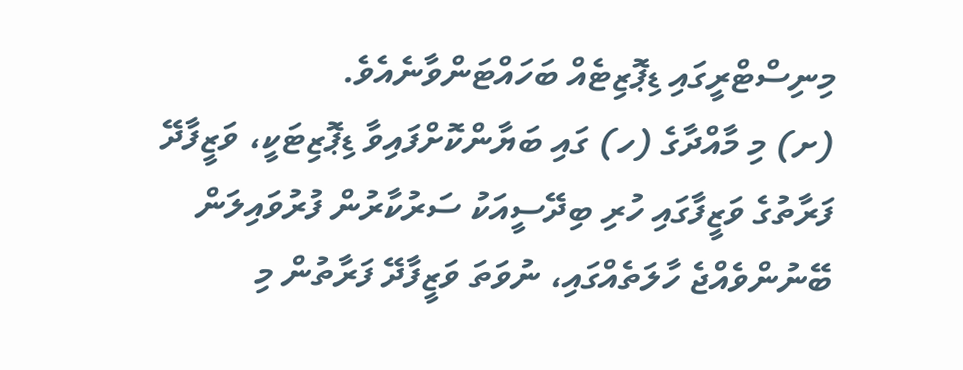މިނިސްޓްރީގައި ޑިޕޮޒިޓެއް ބަހައްޓަންވާނެއެވެ.
(ށ) މި މާއްދާގެ (ހ) ގައި ބަޔާންކޮށްފައިވާ ޑިޕޮޒިޓަކީ، ވަޒީފާދޭ ފަރާތުގެ ވަޒީފާގައި ހުރި ބިދޭސީއަކު ސަރުކާރުން ފުރުވައިލަން ބޭނުންވެއްޖެ ހާލަތެއްގައި، ނުވަތަ ވަޒީފާދޭ ފަރާތުން މި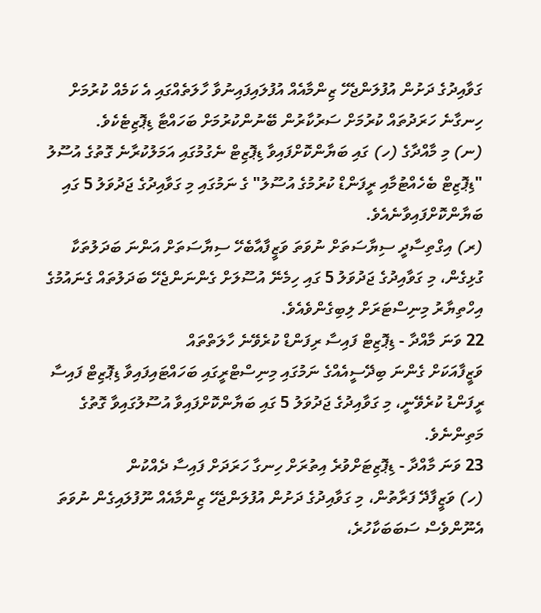ގަވާއިދުގެ ދަށުން އުފުލަންޖެހޭ ޒިންމާއެއް އުފުލައިފައިނުވާ ހާލަތެއްގައި އެ ކަމެއް ކުރުމަށް ހިނގާނެ ހަރަދުތައް ކުރުމަށް ސަރުކާރުން ބޭނުންކުރުމަށް ބަހައްޓާ ޑިޕޮޒިޓެކެވެ.
(ނ) މި މާއްދާގެ (ހ) ގައި ބަޔާންކޮށްފައިވާ ޑިޕޮޒިޓް ނެގުމުގައި އަމަލުކުރާނެ ގޮތުގެ އުސޫލު "ޑިޕޮޒިޓް ބެހެއްޓުމާއި ރީފަންޑް ކުރުމުގެ އުސޫލު" ގެ ނަމުގައި މި ގަވާއިދުގެ ޖަދުވަލު 5 ގައި ބަޔާންކޮށްފައިވާނެއެވެ.
(ރ) އިގްތިސާދީ ސިޔާސަތަށް ނުވަތަ ވަޒީފާއާބެހޭ ސިޔާސަތަށް އަންނަ ބަދަލުތަކާ ގުޅިގެން، މި ގަވާއިދުގެ ޖަދުވަލު 5 ގައި ހިމެނޭ އުސޫލަށް ގެންނަންޖެހޭ ބަދަލުތައް ގެނައުމުގެ އިހްތިޔާރު މިނިސްޓަރަށް ލިބިގެންވެއެވެ.
22 ވަނަ މާއްދާ - ޑިޕޮޒިޓް ފައިސާ ރިފަންޑް ކުރެވޭނެ ހާލަތްތައް
ވަޒީފާއަކަށް ގެންނަ ބިދޭސީއެއްގެ ނަމުގައި މިނިސްޓްރީގައި ބަހައްޓައިފައިވާ ޑިޕޮޒިޓް ފައިސާ ރީފަންޑު ކުރެވޭނީ، މި ގަވާއިދުގެ ޖަދުވަލު 5 ގައި ބަޔާންކޮށްފައިވާ އުސޫލުގައިވާ ގޮތުގެ މަތިންނެވެ.
23 ވަނަ މާއްދާ - ޑިޕޮޒިޓަށްވުރެ އިތުރަށް ހިނގާ ހަރަދަށް ފައިސާ ދެއްކުން
(ހ) ވަޒީފާދޭ ފަރާތުން، މި ގަވާއިދުގެ ދަށުން އުފުލަންޖެހޭ ޒިންމާއެއް ނޫފުލައިގެން ނުވަތަ އެނޫންވެސް ސަބަބަކާހުރެ،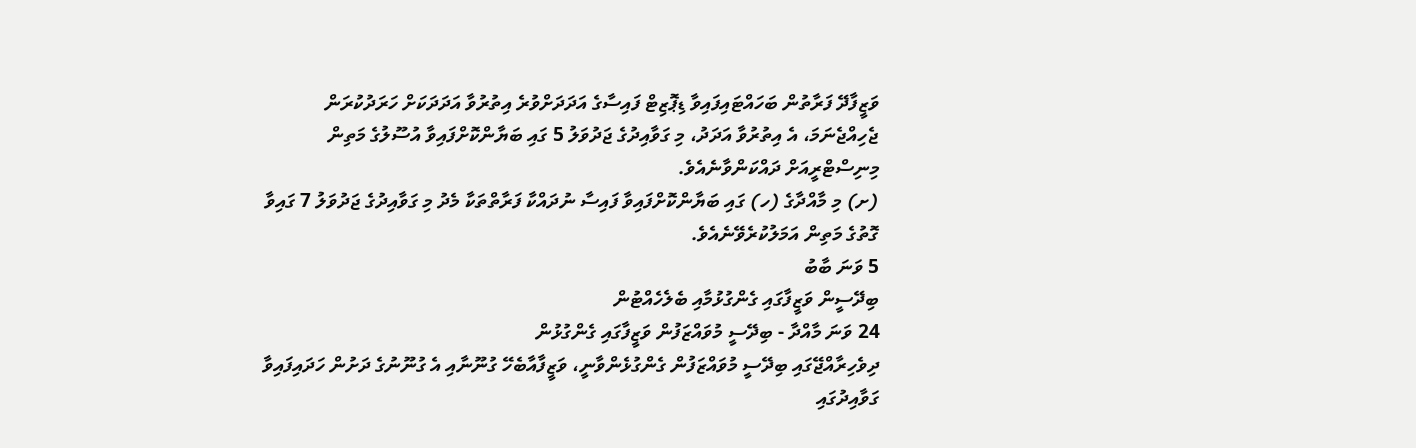ވަޒީފާދޭ ފަރާތުން ބަހައްޓައިފައިވާ ޑިޕޮޒިޓް ފައިސާގެ އަދަދަށްވުރެ އިތުރުވާ އަދަދަކަށް ހަރަދުކުރަން ޖެހިއްޖެނަމަ، އެ އިތުރުވާ އަދަދު، މި ގަވާއިދުގެ ޖަދުވަލު 5 ގައި ބަޔާންކޮށްފައިވާ އުސޫލުގެ މަތިން މިނިސްޓްރީއަށް ދައްކަންވާނެއެވެ.
(ށ) މި މާއްދާގެ (ހ) ގައި ބަޔާންކޮށްފައިވާ ފައިސާ ނުދައްކާ ފަރާތްތަކާ މެދު މި ގަވާއިދުގެ ޖަދުވަލު 7 ގައިވާ ގޮތުގެ މަތިން އަމަލުކުރެވޭނެއެވެ.
5 ވަނަ ބާބު
ބިދޭސީން ވަޒީފާގައި ގެންގުޅުމާއި ބެލެހެއްޓުން
24 ވަނަ މާއްދާ - ބިދޭސީ މުވައްޒަފުން ވަޒީފާގައި ގެންގުޅުން
ދިވެހިރާއްޖޭގައި ބިދޭސީ މުވައްޒަފުން ގެންގުޅެންވާނީ، ވަޒީފާއާބެހޭ ގުނޫނާއި އެ ގުނޫނުގެ ދަށުން ހަދައިފައިވާ ގަވާއިދުގައި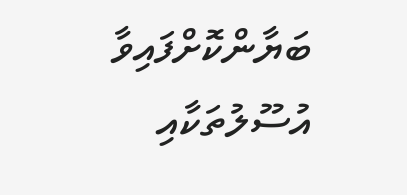ބަޔާންކޮށްފައިވާ އުސޫލުތަކާއި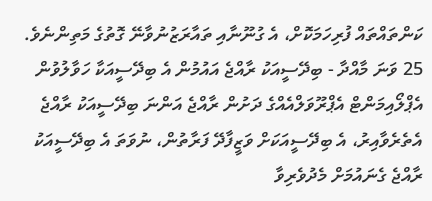ކަންތައްތައް ފުރިހަމަކޮށް، އެ ގުނޫނާއި ތައާރަޒުނުވާނޭ ގޮތުގެ މަތިންނެވެ.
25 ވަނަ މާއްދާ - ބިދޭސީއަކު ރާއްޖެ އައުމުން އެ ބިދޭސީއަކާ ހަވާލުވުން
އެޕްލޯއިމަންޓް އެޕްރޫވަލްއެއްގެ ދަށުން ރާއްޖެ އަންނަ ބިދޭސީއަކު ރާއްޖެ އެތެރެވާއިރު، އެ ބިދޭސީއަކަށް ވަޒީފާދޭ ފަރާތުން، ނުވަތަ އެ ބިދޭސީއަކު ރާއްޖެ ގެނައުމަށް މެދުވެރިވާ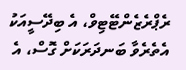ރެޕްރެޒެންޓޭޓިވް، އެ ބިދޭސީއަކު އެތެރެވާ ބަނދަރަކަށް ގޮސް، އެ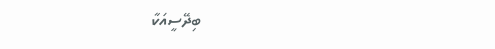ބިދޭސީއަކާ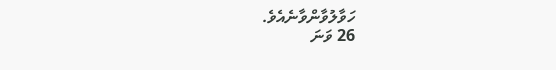ހަވާލުވާންވާނެއެވެ.
26 ވަނަ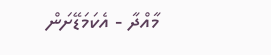މާއްދާ - އެކަމަޑޭށަން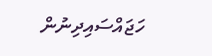ހަޖައްސައިދިނުން